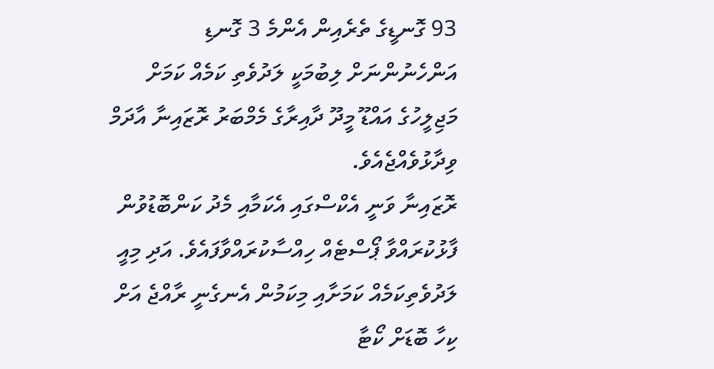93 ގޮނޑީގެ ތެރެއިން އެންމެ 3 ގޮނޑި އަންހެނުންނަށް ލިބުމަކީ ލަދުވެތި ކަމެއް ކަމަށް މަޖިލީހުގެ އައްޑޫ މީދޫ ދާއިރާގެ މެމްބަރު ރޮޒައިނާ އާދަމް ވިދާޅުވެއްޖެއެވެ.
ރޮޒައިނާ ވަނީ އެކްސްގައި އެކަމާއި މެދު ކަންބޮޑުވުން ފާޅުކުރައްވާ ޕޯސްޓެއް ހިއްސާކުރައްވާފައެވެ. އަދި މިއީ ލަދުވެތިކަމެއް ކަމަށާއި މިކަމުން އެނގެނީ ރާއްޖެ އަށް ކިހާ ބޮޑަށް ކޯޓާ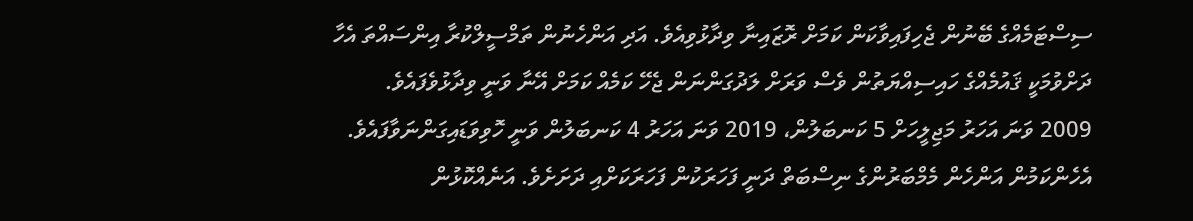ސިސްޓަމެއްގެ ބޭނުން ޖެހިފައިވާކަން ކަމަށް ރޮޒައިނާ ވިދާޅުވިއެވެ. އަދި އަންހެނުން ތަމްސީލްކުރާ އިންސައްތަ އެހާ ދަށްވުމަކީ ޤައުމެއްގެ ހައިސިއްޔަތުން ވެސް ވަރަށް ލަދުގަންނަން ޖެހޭ ކަމެއް ކަމަށް އޭނާ ވަނީ ވިދާޅުވެފައެވެ.
2009 ވަނަ އަހަރު މަޖިލީހަށް 5 ކަނބަލުން، 2019 ވަނަ އަހަރު 4 ކަނބަލުން ވަނީ ހޮވިވަޑައިގަންނަވާފައެވެ. އެހެންކަމުން އަންހެން މެމްބަރުންގެ ނިސްބަތް ދަނީ ފަހަރަކުން ފަހަރަކަށްއި ދަށަށެވެ. އަނެއްކޮޅުން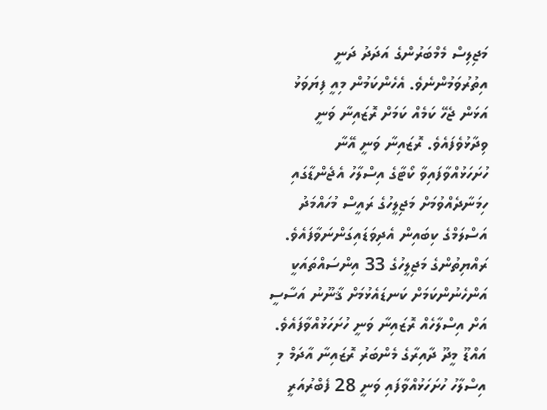މަޖިލިސް މެމްބަރުންގެ އަދަދު ދަނީ އިތުރުވަމުންނެވެ. އެހެންކަމުން މިއީ ފިޔަވަޅު އަޅަން ޖެހޭ ކަމެއް ކަމަށް ރޮޒައިނާ ވަނީ ވިދާޅުވެފައެވެ. ރޮޒައިނާ ވަނީ އޭނާ ހުށަހަޅުއްވާފައިވާ ކޯޓާގެ އިސްލާހު އެޖެންޑާގައި ހިމަނާދެއްވުމަށް މަޖިލީހުގެ ރައީސް މުހައްމަދު އަސްލަމްގެ ކިބައިން އެދިވަޑައިގަންނަވާފައެވެ.
ރައްޔިތުންގެ މަޖިލީހުގެ 33 އިންސައްތައަކީ އަންހެނުންކަމަށް ކަނޑައެޅުމަށް ޤާނޫނު އަސާސީ އަށް އިސްލާހެއް ރޮޒައިނާ ވަނީ ހުށަހަޅުއްވާފައެވެ. އައްޑޫ މީދޫ ދާއިރާގެ މެންބަރު ރޮޒައިނާ އާދަމް މި އިސްލާހު ހުށަހަޅުއްވާފައި ވަނީ 28 ފެބްރުއަރީ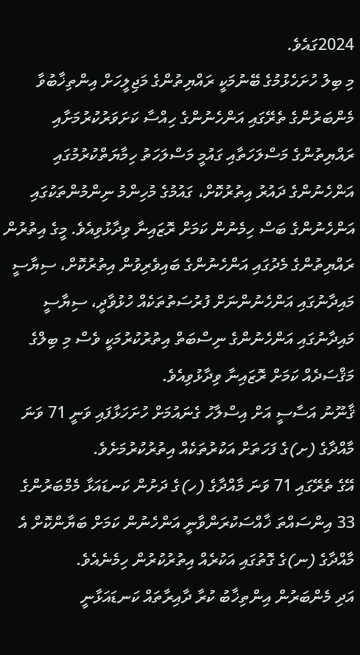2024ގައެވެ.
މި ބިލު ހުށަހެޅުމުގެ ބޭނުމަކީ ރައްޔިތުންގެ މަޖިލީހަށް އިންތިޚާބުވާ މެންބަރުންގެ ތެރޭގައި އަންހެނުންގެ ހިއްސާ ކަށަވަރުކުރުމަށާއި ރައްޔިތުންގެ މަސްލަހަތާއި ގައުމީ މަސްލަހަތު ހިމާޔަތްކުރުމުގައި އަންހެނުންގެ ދައުރު އިތުރުކޮށް، ގައުމުގެ މުހިންމު ނިންމުންތަކުގައި އަންހެނުންގެ ބަސް ހިމެނުން ކަމަށް ރޮޒައިނާ ވިދާޅުވިއެވެ. މީގެ އިތުރުން ރައްޔިތުންގެ މެދުގައި އަންހެނުންގެ ބައިވެރިވުން އިތުރުކޮށް، ސިޔާސީ މައިދާނުގައި އަންހެނުންނަށް ފުރުސަތުތަކެއް ހުޅުވާދީ، ސިޔާސީ މައިދާނުގައި އަންހެނުންގެ ނިސްބަތް އިތުރުކުރުމަކީ ވެސް މި ބިލްގެ މަޤްސަދެއް ކަމަށް ރޮޒައިނާ ވިދާޅުވިއެވެ.
ޤާނޫނު އަސާސީ އަށް އިސްލާހު ގެނައުމަށް ހުށަހަޅާފައި ވަނީ 71 ވަނަ މާއްދާގެ (ށ)ގެ ފަހަތަށް އަކުރުތަކެއް އިތުރުކުރުމަށެވެ.
އޭގެ ތެރޭގައި 71 ވަނަ މާއްދާގެ (ހ)ގެ ދަށުން ކަނޑައަޅާ މެމްބަރުންގެ 33 އިންސައްތަ ޚާއްސަކުރަންވާނީ އަންހެނުން ކަމަށް ބަޔާންކޮށް އެ މާއްދާގެ (ނ)ގެ ގޮތުގައި އަކުރެއް އިތުރުކުރުން ހިމެނެއެވެ.
އަދި މެންބަރުން އިންތިޚާބު ކުރާ ދާއިރާތައް ކަނޑައަޅާނީ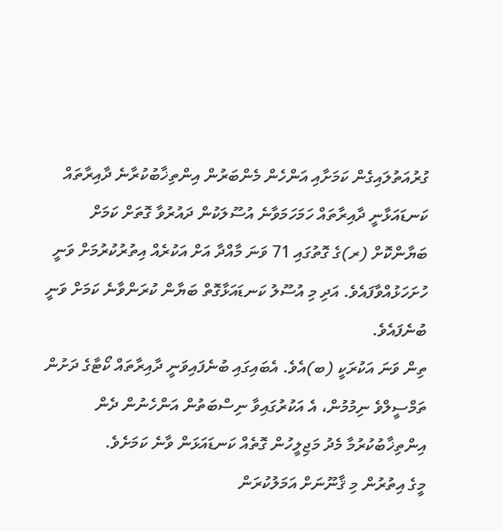ގުރުއަތުލައިގެން ކަމަށާއި އަންހެން މެންބަރުން އިންތިޚާބުކުރާނެ ދާއިރާތައް ކަނޑައަޅާނީ ދާއިރާތައް ހަމަހަމަވާނެ އުސޫލަކުން ދައުރުވާ ގޮތަށް ކަމަށް ބަޔާންކޮށް (ރ)ގެ ގޮތުގައި 71 ވަނަ މާއްދާ އަށް އަކުރެއް އިތުރުކުރުމަށް ވަނީ ހުށަހަޅުއްވާފައެވެ. އަދި މި އުސޫލު ކަނޑައަޅާގޮތް ބަޔާން ކުރަންވާނެ ކަމަށް ވަނީ ބުނެފައެވެ.
ތިން ވަނަ އަކުރަކީ (ބ)އެވެ. އެބައިގައި ބުނެފައިވަނީ ދާއިރާތައް ކޯޓާގެ ދަށުން ތަމްސީލްވެ ނިމުމުން، އެ އަކުރުގައިވާ ނިސްބަތުން އަންހެނުން ދެން އިންތިޚާބުކުރުމާ މެދު މަޖިލީހުން ގޮތެއް ކަނޑައަޅަން ވާނެ ކަމަށެވެ.
މީގެ އިތުރުން މި ޤާނޫނަށް އަމަލުކުރަން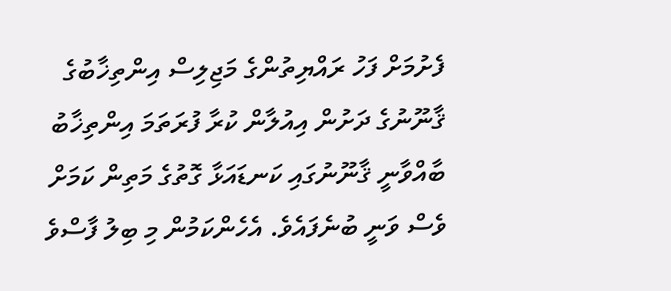ފެށުމަށް ފަހު ރައްޔިތުންގެ މަޖިލިސް އިންތިޚާބުގެ ޤާނޫނުގެ ދަށުން އިއުލާން ކުރާ ފުރަތަމަ އިންތިޚާބު ބާއްވާނީ ޤާނޫނުގައި ކަނޑައަޅާ ގޮތުގެ މަތިން ކަމަށް ވެސް ވަނީ ބުނެފައެވެ. އެހެންކަމުން މި ބިލު ފާސްވެ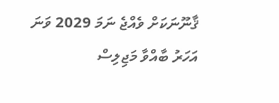ޤާނޫނަކަށް ވެއްޖެ ނަމަ 2029 ވަނަ އަހަރު ބާއްވާ މަޖިލިސް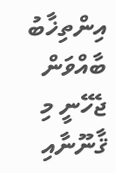އިންތިޚާބު ބާއްވަން ޖެހޭނީ މި ޤާނޫނާއި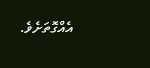އެއްގޮތަށެވެ.